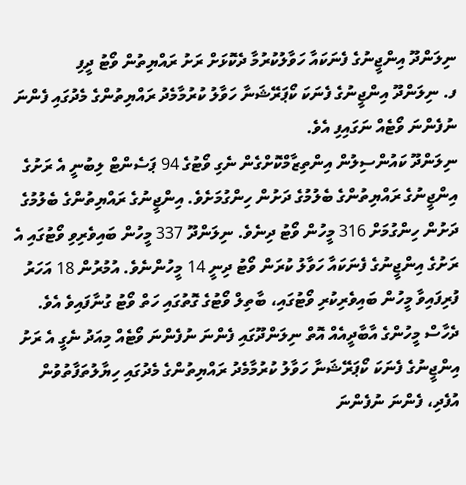ނިލަންދޫ އިންޖީނުގެ ފެނަކައާ ހަވާލުކުރުމާ ދެކޮޅަށް ރަށު ރައްޔިތުން ވޯޓު ދީފި
ފ. ނިލަންދޫ އިންޖީނުގެ ފެނަކަ ކޯޕަރޭޝަނާ ހަވާލު ކުރުމާމެދު ރައްޔިތުންގެ މެދުގައި ފެންނަ ނުފެންނަ ވޯޓެއް ނަގައިފި އެވެ.
ނިލަންދޫ ކައުންސިލުން އިންތިޒާމްކޮށްގެން ނެގި ވޯޓުގެ 94 ޕަސެންޓް ލިބުނީ އެ ރަށުގެ އިންޖީނުގެ ރައްޔިތުންގެ ބެލުމުގެ ދަށުން ހިންގުމަށެވެ. އިންޖީނުގެ ރައްޔިތުންގެ ބެލުމުގެ ދަށުން ހިންގުމަށް 316 މީހުން ވޯޓު ދިނެވެ. ނިލަންދޫ 337 މީހުން ބައިވެރިވި ވޯޓުގައި އެ ރަށުގެ އިންޖީނުގެ ފެނަކައާ ހަވާލު ކުރަން ވޯޓު ދިނީ 14 މީހުންނެވެ. އުމުރުން 18 އަހަރު ފުރިފައިވާ މީހުން ބައިވެރިކުރި ވޯޓުގައި، ބާތިލް ވޯޓުގެ ގޮތުގައި ހަތް ވޯޓު ގުނާފައިވެ އެވެ.
ދެހާސް މީހުންގެ އާބާދީއެއް އޮތް ނިލަންދޫގައި ފެންނަ ނުފެންނަ ވޯޓެއް މިއަދު ނެގީ އެ ރަށު އިންޖީނުގެ ފެނަކަ ކޯޕަރޭޝަނާ ހަވާލު ކުރުމާމެދު ރައްޔިތުންގެ މެދުގައި ހިޔާލުތަފާތުވުން އުފެދި، ފެންނަ ނުފެންނަ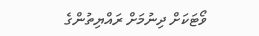ވޯޓަކަށް ދިނުމަށް ރައްޔިތުންގެ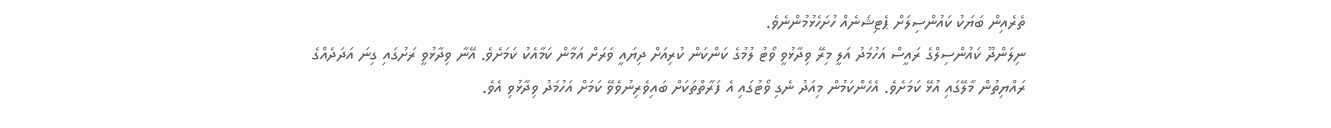ތެރެއިން ބަޔަކު ކައުންސިލަށް ޕެޓިޝަނެއް ހުށަހެޅުމުންނެވެ.
ނިލަންދޫ ކައުންސިލްގެ ރައީސް އަހުމަދު އަލީ މިރޭ ވިދާޅުވީ ވޯޓު ލުމުގެ ކަންކަން ކުރިއަށް ދިޔައީ ވަރަށް އަމާން ކަމާއެކު ކަމަށެވެ. އޭނާ ވިދާޅުވީ ރަށުގައި ގިނަ އަދަދެއްގެ ރައްޔިތުން މާލޭގައި އުޅޭ ކަމަށެވެ. އެހެންކަމުން މިއަދު ނެގި ވޯޓުގައި އެ ފަރާތްތަކަށް ބައިވެރިނުވެވޭ ކަމަށް އަހުމަދު ވިދާޅުވި އެވެ.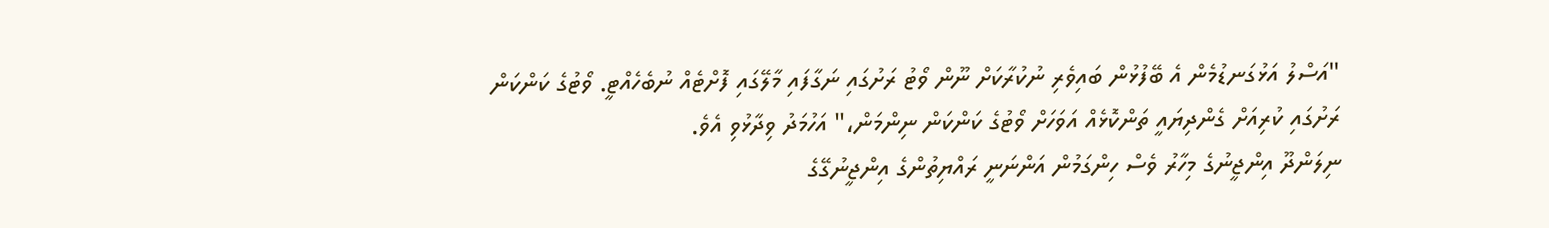"އަސްލު އަޅުގަނޑުމެން އެ ބޭފުޅުން ބައިވެރި ނުކުރާކަށް ނޫން ވޯޓު ރަށުގައި ނަގާފައި މާލޭގައި ފޮށްޓެއް ނުބެހެއްޓީ. ވޯޓުގެ ކަންކަން ރަށުގައި ކުރިއަށް ގެންދިޔައީ ތަންކޮޅެއް އަވަހަށް ވޯޓުގެ ކަންކަން ނިންމަން،" އަހުމަދު ވިދާޅުވި އެވެ.
ނިލަންދޫ އިންޖީނުގެ މިހާރު ވެސް ހިންގަމުން އަންނަނީ ރައްޔިތުންގެ އިންޖީނުގޭގެ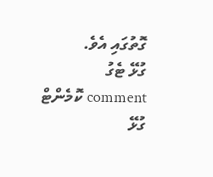ގޮތުގައި އެވެ.
ގުޅޭ ޓެގު
comment ކޮމެންޓް
ގުޅޭ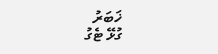ޚަބަރު
ގުޅޭ ޓެގު